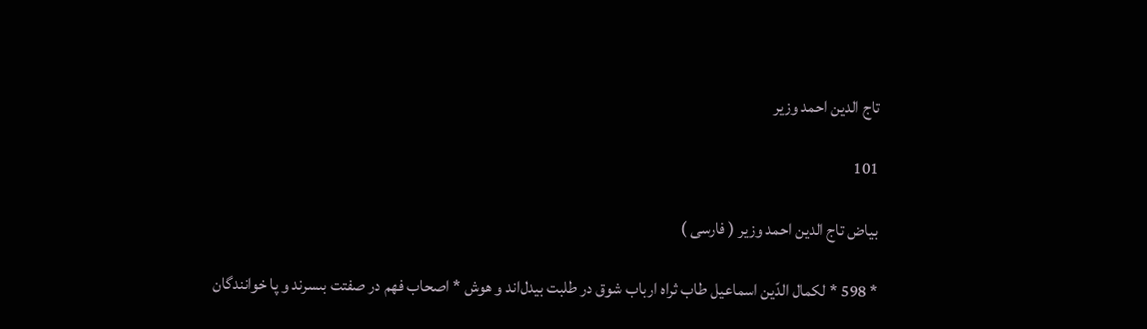تاج الدين احمد وزير

101

بياض تاج الدين احمد وزير ( فارسى )

* 598 * لكمال الدّين اسماعيل طاب ثراه ارباب شوق در طلبت بيدل‌اند و هوش * اصحاب فهم در صفتت بىسرند و پا خوانندگان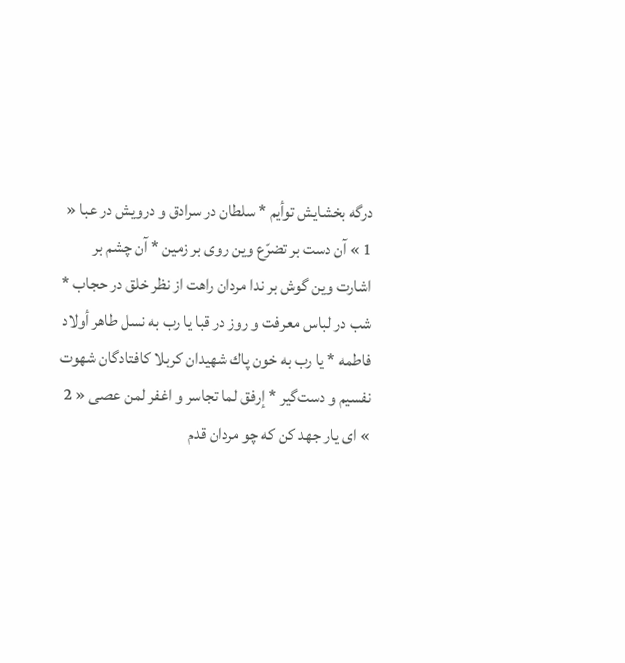درگه بخشايش توأيم * سلطان در سرادق و درويش در عبا « 1 » آن دست بر تضرّع وين روى بر زمين * آن چشم بر اشارت وين گوش بر ندا مردان راهت از نظر خلق در حجاب * شب در لباس معرفت و روز در قبا يا رب به نسل طاهر أولاد فاطمه * يا رب به خون پاك شهيدان كربلا كافتادگان شهوت نفسيم و دست‌گير * إرفق لما تجاسر و اغفر لمن عصى « 2 » اى يار جهد كن كه چو مردان قدم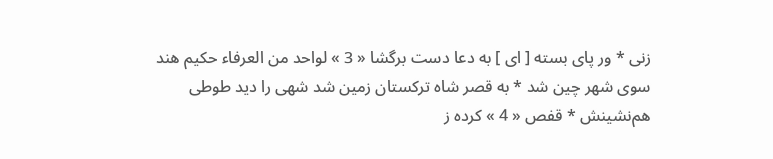زنى * ور پاى بسته [ اى ] به دعا دست برگشا « 3 » لواحد من العرفاء حكيم هند سوى شهر چين شد * به قصر شاه تركستان زمين شد شهى را ديد طوطى هم‌نشينش * قفص « 4 » كرده ز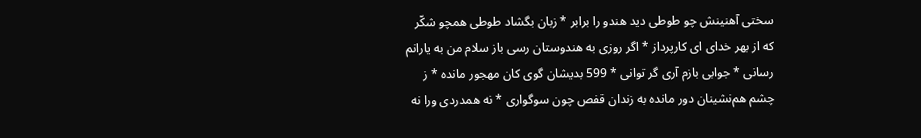سختى آهنينش چو طوطى ديد هندو را برابر * زبان بگشاد طوطى همچو شكّر كه از بهر خداى اى كارپرداز * اگر روزى به هندوستان رسى باز سلام من به يارانم رسانى * جوابى بازم آرى گر توانى * 599 بديشان گوى كان مهجور مانده * ز چشم هم‌نشينان دور مانده به زندان قفص چون سوگوارى * نه همدردى ورا نه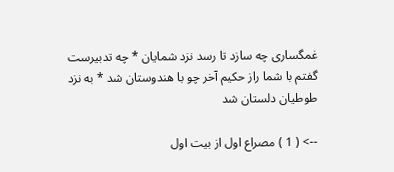غمگسارى چه سازد تا رسد نزد شمايان * چه تدبيرست گفتم با شما راز حكيم آخر چو با هندوستان شد * به نزد طوطيان دلستان شد

--> ( 1 ) مصراع اول از بيت اول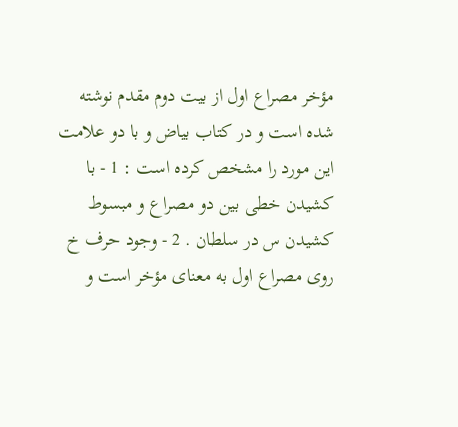مؤخر مصراع اول از بيت دوم مقدم نوشته شده است و در كتاب بياض و با دو علامت اين مورد را مشخص كرده است : 1 - با كشيدن خطى بين دو مصراع و مبسوط كشيدن س در سلطان . 2 - وجود حرف خ روى مصراع اول به معناى مؤخر است و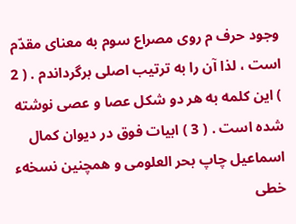وجود حرف م روى مصراع سوم به معناى مقدّم است ، لذا آن را به ترتيب اصلى برگرداندم . ( 2 ) اين كلمه به هر دو شكل عصا و عصى نوشته شده است . ( 3 ) ابيات فوق در ديوان كمال اسماعيل چاپ بحر العلومى و همچنين نسخهء خطى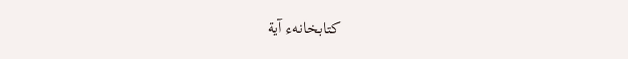كتابخانهء آية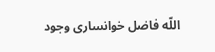اللّه فاضل خوانسارى وجود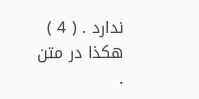ندارد . ( 4 ) هكذا در متن .